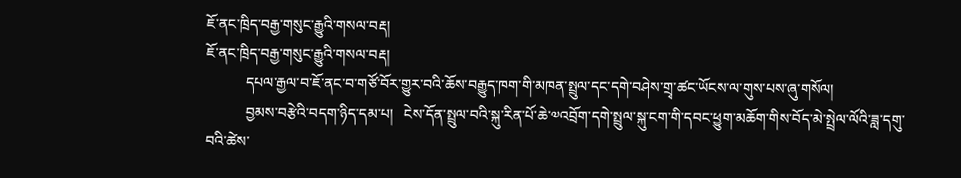ཇོ་ནང་ཁྲིད་བརྒྱ་གསུང་རྒྱུའི་གསལ་བརྡ།
ཇོ་ནང་ཁྲིད་བརྒྱ་གསུང་རྒྱུའི་གསལ་བརྡ།
           དཔལ་རྒྱལ་བ་ཇོ་ནང་བ་གཙོ་བོར་གྱུར་བའི་ཆོས་བརྒྱུད་ཁག་གི་མཁན་སྤྲུལ་དང་དགེ་བཤེས་གྲྭ་ཚང་ཡོངས་ལ་གུས་པས་ཞུ་གསོལ།
           བྱམས་བརྩེའི་བདག་ཉིད་དམ་པ།   ངེས་དོན་སྤྲུལ་བའི་སྐུ་རིན་པོ་ཆེ་༧འབྲོག་དགེ་སྤྲུལ་སྐུ་ངག་གི་དབང་ཕྱུག་མཆོག་གིས་བོད་མེ་སྤྲེལ་ལོའི་ཟླ་དགུ་བའི་ཚེས་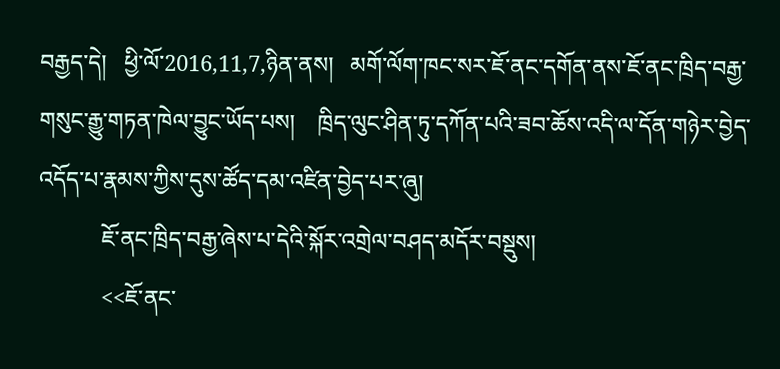བརྒྱད་དེ།   ཕྱི་ལོ་2016,11,7,ཉིན་ནས།   མགོ་ལོག་ཁང་སར་ཇོ་ནང་དགོན་ནས་ཇོ་ནང་ཁྲིད་བརྒྱ་གསུང་རྒྱུ་གཏན་ཁེལ་བྱུང་ཡོད་པས།    ཁྲིད་ལུང་ཤིན་ཏུ་དཀོན་པའི་ཟབ་ཆོས་འདི་ལ་དོན་གཉེར་བྱེད་འདོད་པ་རྣམས་ཀྱིས་དུས་ཚོད་དམ་འཛིན་བྱེད་པར་ཞུ།
           ཇོ་ནང་ཁྲིད་བརྒྱ་ཞེས་པ་དེའི་སྐོར་འགྲེལ་བཤད་མདོར་བསྡུས།
           <<ཇོ་ནང་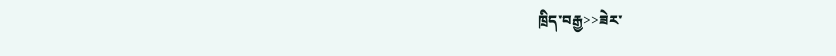ཁྲིད་བརྒྱ>>ཟེར་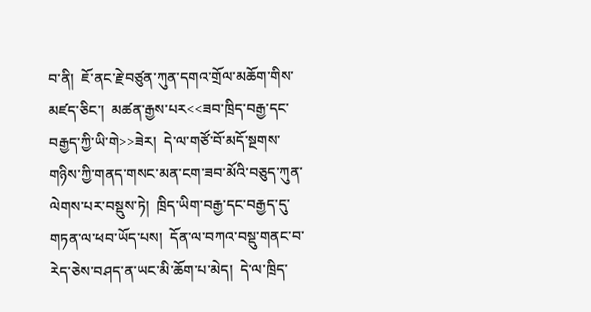བ་ནི།  ཇོ་ནང་རྗེ་བཙུན་ཀུན་དགའ་གྲོལ་མཆོག་གིས་མཛད་ཅིང་།  མཚན་རྒྱས་པར<<ཟབ་ཁྲིད་བརྒྱ་དང་བརྒྱད་ཀྱི་ཡི་གེ>>ཟེར།  དེ་ལ་གཙོ་བོ་མདོ་སྔགས་གཉིས་ཀྱི་གནད་གསང་མན་ངག་ཟབ་མོའི་བཅུད་ཀུན་ལེགས་པར་བསྡུས་ཏེ།  ཁྲིད་ཡིག་བརྒྱ་དང་བརྒྱད་དུ་གཏན་ལ་ཕབ་ཡོད་པས།  དོན་ལ་བཀའ་བསྡུ་གནང་བ་རེད་ཅེས་བཤད་ན་ཡང་མི་ཆོག་པ་མེད།  དེ་ལ་ཁྲིད་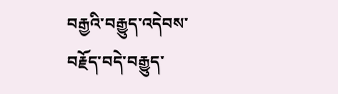བརྒྱའི་བརྒྱུད་འདེབས་བརྗོད་བདེ་བརྒྱུད་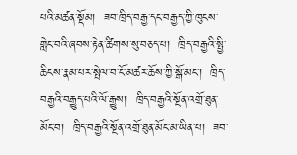པའི་མཚན་སྡོམ།  ཟབ་ཁྲིད་བརྒྱ་དང་བརྒྱད་ཀྱི་ཁུངས་གླེང་བའི་ཞབས་རྟེན་ཚིགས་སུ་བཅད་པ།  ཁྲིད་བརྒྱའི་སྤྱི་ཆིངས་རྣམ་པར་སྤེལ་བ་ངོ་མཚར་ཆོས་ཀྱི་སྒོ་མང་།  ཁྲིད་བརྒྱའི་བརྒྱུད་པའི་ལོ་རྒྱུས།  ཁྲིད་བརྒྱའི་སྔོན་འགྲོ་ཐུན་མོང་བ།  ཁྲིད་བརྒྱའི་སྔོན་འགྲོ་ཐུན་མོང་མ་ཡིན་པ།  ཟབ་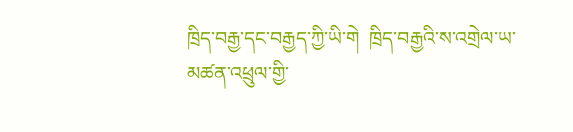ཁྲིད་བརྒྱ་དང་བརྒྱད་ཀྱི་ཡི་གེ  ཁྲིད་བརྒྱའི་ས་འགྲེལ་ཡ་མཚན་འཕྲུལ་གྱི་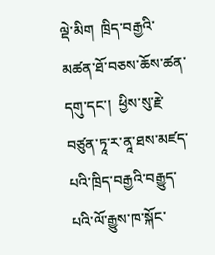ལྡེ་མིག  ཁྲིད་བརྒྱའི་མཚན་ཐོ་བཅས་ཆོས་ཚན་དགུ་དང་།  ཕྱིས་སུ་རྗེ་བཙུན་ཏཱ་ར་ནཱ་ཐས་མཛད་པའི་ཁྲིད་བརྒྱའི་བརྒྱུད་པའི་ལོ་རྒྱུས་ཁ་སྐོང་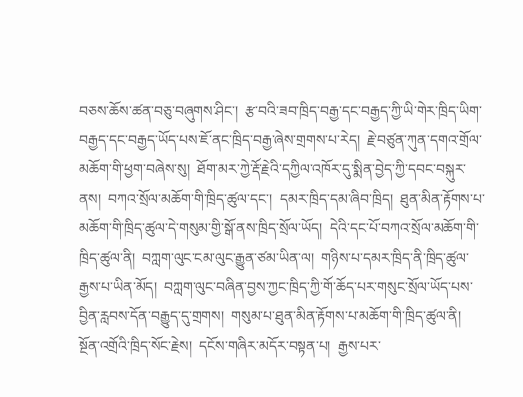བཅས་ཆོས་ཚན་བཅུ་བཞུགས་ཤིང་།  རྩ་བའི་ཟབ་ཁྲིད་བརྒྱ་དང་བརྒྱད་ཀྱི་ཡི་གེར་ཁྲིད་ཡིག་བརྒྱད་དང་བརྒྱད་ཡོད་པས་ཇོ་ནང་ཁྲིད་བརྒྱ་ཞེས་གྲགས་པ་རེད།  རྗེ་བཙུན་ཀུན་དགའ་གྲོལ་མཆོག་གི་ཕྱག་བཞེས་སུ།  ཐོག་མར་ཀྱེ་རྡོ་རྗེའི་དཀྱིལ་འཁོར་དུ་སྨིན་བྱེད་ཀྱི་དབང་བསྐུར་ནས།  བཀའ་སྲོལ་མཆོག་གི་ཁྲིད་ཚུལ་དང་།  དམར་ཁྲིད་དམ་ཞིབ་ཁྲིད།  ཐུན་མིན་རྟོགས་པ་མཆོག་གི་ཁྲིད་ཚུལ་དེ་གསུམ་གྱི་སྒོ་ནས་ཁྲིད་སྲོལ་ཡོད།  དེའི་དང་པོ་བཀའ་སྲོལ་མཆོག་གི་ཁྲིད་ཚུལ་ནི།  བཀླག་ལུང་ངམ་ལུང་རྒྱུན་ཙམ་ཡིན་ལ།  གཉིས་པ་དམར་ཁྲིད་ནི་ཁྲིད་ཚུལ་རྒྱས་པ་ཡིན་མོད།  བཀླག་ལུང་བཞིན་བྱས་ཀྱང་ཁྲིད་ཀྱི་གོ་ཆོད་པར་གསུང་སྲོལ་ཡོད་པས་བྱིན་རླབས་དོན་བརྒྱུད་དུ་གྲགས།  གསུམ་པ་ཐུན་མིན་རྟོགས་པ་མཆོག་གི་ཁྲིད་ཚུལ་ནི།  སྔོན་འགྲོའི་ཁྲིད་སོང་རྗེས།  དངོས་གཞིར་མདོར་བསྟན་པ།  རྒྱས་པར་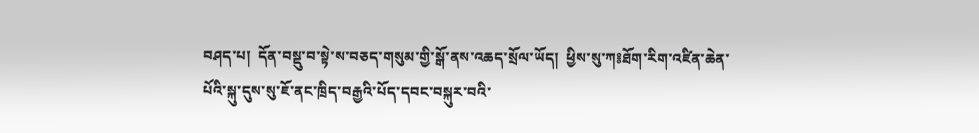བཤད་པ།  དོན་བསྡུ་བ་སྟེ་ས་བཅད་གསུམ་གྱི་སྒོ་ནས་འཆད་སྲོལ་ཡོད།  ཕྱིས་སུ་ཀ༔ཐོག་རིག་འཛིན་ཆེན་པོའི་སྐུ་དུས་སུ་ཇོ་ནང་ཁྲིད་བརྒྱའི་པོད་དབང་བསྐུར་བའི་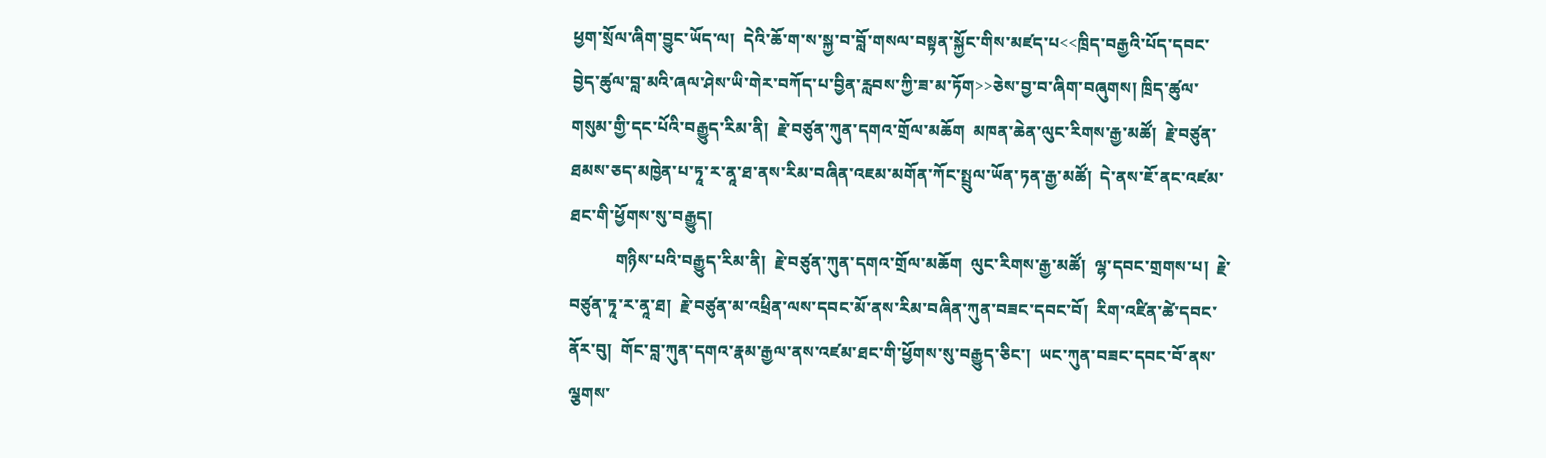ཕྱག་སྲོལ་ཞིག་བྱུང་ཡོད་ལ།  དེའི་ཆོ་ག་ས་སྐྱ་བ་བློ་གསལ་བསྟན་སྐྱོང་གིས་མཛད་པ<<ཁྲིད་བརྒྱའི་པོད་དབང་བྱེད་ཚུལ་བླ་མའི་ཞལ་ཤེས་ཡི་གེར་བཀོད་པ་བྱིན་རླབས་ཀྱི་ཟ་མ་ཏོག>>ཅེས་བྱ་བ་ཞིག་བཞུགས། ཁྲིད་ཚུལ་གསུམ་གྱི་དང་པོའི་བརྒྱུད་རིམ་ནི།  རྗེ་བཙུན་ཀུན་དགའ་གྲོལ་མཆོག  མཁན་ཆེན་ལུང་རིགས་རྒྱ་མཚོ།  རྗེ་བཙུན་ཐམས་ཅད་མཁྱེན་པ་ཏཱ་ར་ནཱ་ཐ་ནས་རིམ་བཞིན་འཇམ་མགོན་ཀོང་སྤྲུལ་ཡོན་ཏན་རྒྱ་མཚོ།  དེ་ནས་ཇོ་ནང་འཛམ་ཐང་གི་ཕྱོགས་སུ་བརྒྱུད།
           གཉིས་པའི་བརྒྱུད་རིམ་ནི།  རྗེ་བཙུན་ཀུན་དགའ་གྲོལ་མཆོག  ལུང་རིགས་རྒྱ་མཚོ།  ལྷ་དབང་གྲགས་པ།  རྗེ་བཙུན་ཏཱ་ར་ནཱ་ཐ།  རྗེ་བཙུན་མ་འཕྲིན་ལས་དབང་མོ་ནས་རིམ་བཞིན་ཀུན་བཟང་དབང་བོ།  རིག་འཛིན་ཚེ་དབང་ནོར་བུ།  གོང་བླ་ཀུན་དགའ་རྣམ་རྒྱལ་ནས་འཛམ་ཐང་གི་ཕྱོགས་སུ་བརྒྱུད་ཅིང་།  ཡང་ཀུན་བཟང་དབང་བོ་ནས་ལྕགས་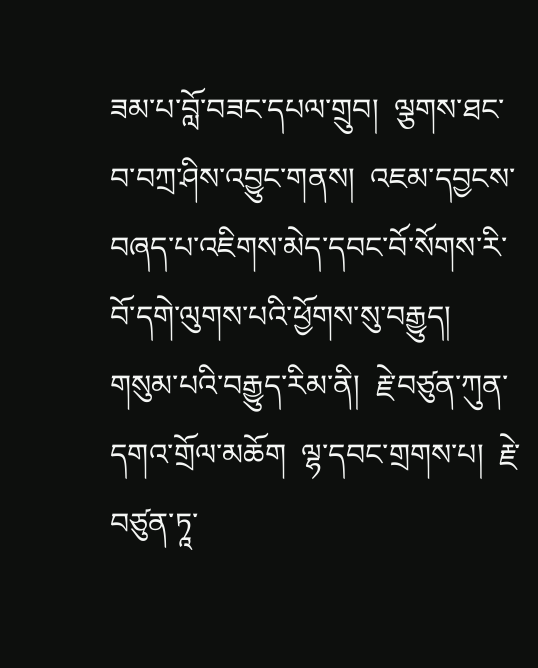ཟམ་པ་བློ་བཟང་དཔལ་གྲུབ།  ལྕགས་ཐང་བ་བཀྲ་ཤིས་འབྱུང་གནས།  འཇམ་དབྱངས་བཞད་པ་འཇིགས་མེད་དབང་བོ་སོགས་རི་བོ་དགེ་ལུགས་པའི་ཕྱོགས་སུ་བརྒྱུད།
གསུམ་པའི་བརྒྱུད་རིམ་ནི།  རྗེ་བཙུན་ཀུན་དགའ་གྲོལ་མཆོག  ལྷ་དབང་གྲགས་པ།  རྗེ་བཙུན་ཏཱ་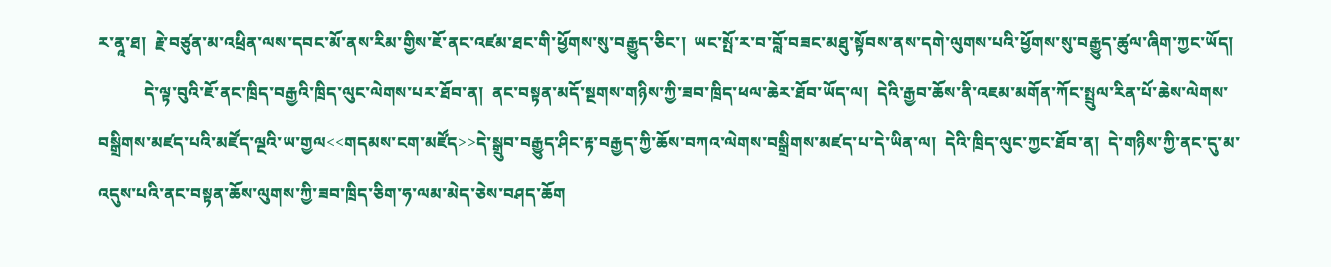ར་ནཱ་ཐ།  རྗེ་བཙུན་མ་འཕྲིན་ལས་དབང་མོ་ནས་རིམ་གྱིས་ཇོ་ནང་འཛམ་ཐང་གི་ཕྱོགས་སུ་བརྒྱུད་ཅིང་།  ཡང་སྤོ་ར་བ་བློ་བཟང་མཐུ་སྟོབས་ནས་དགེ་ལུགས་པའི་ཕྱོགས་སུ་བརྒྱུད་ཚུལ་ཞིག་ཀྱང་ཡོད།
           དེ་ལྟ་བུའི་ཇོ་ནང་ཁྲིད་བརྒྱའི་ཁྲིད་ལུང་ལེགས་པར་ཐོབ་ན།  ནང་བསྟན་མདོ་སྔགས་གཉིས་ཀྱི་ཟབ་ཁྲིད་ཕལ་ཆེར་ཐོབ་ཡོད་ལ།  དེའི་རྒྱབ་ཆོས་ནི་འཇམ་མགོན་ཀོང་སྤྲུལ་རིན་པོ་ཆེས་ལེགས་བསྒྲིགས་མཛད་པའི་མཛོད་ལྔའི་ཡ་གྱལ<<གདམས་ངག་མཛོད>>དེ་སྒྲུབ་བརྒྱུད་ཤིང་རྟ་བརྒྱད་ཀྱི་ཆོས་བཀའ་ལེགས་བསྒྲིགས་མཛད་པ་དེ་ཡིན་ལ།  དེའི་ཁྲིད་ལུང་ཀྱང་ཐོབ་ན།  དེ་གཉིས་ཀྱི་ནང་དུ་མ་འདུས་པའི་ནང་བསྟན་ཆོས་ལུགས་ཀྱི་ཟབ་ཁྲིད་ཅིག་ཧ་ལམ་མེད་ཅེས་བཤད་ཆོག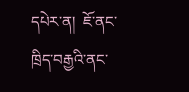དཔེར་ན།  ཇོ་ནང་ཁྲིད་བརྒྱའི་ནང་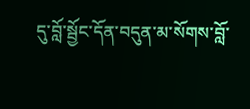དུ་བློ་སྦྱོང་དོན་བདུན་མ་སོགས་བློ་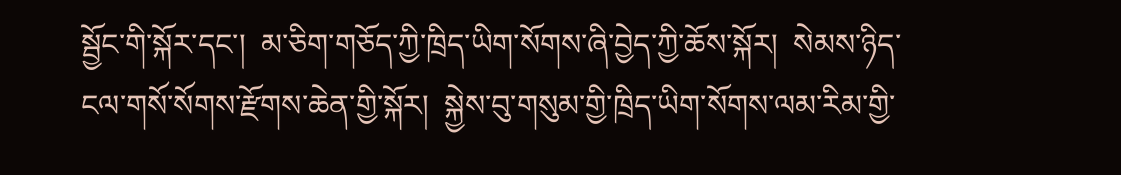སྦྱོང་གི་སྐོར་དང་།  མ་ཅིག་གཅོད་ཀྱི་ཁྲིད་ཡིག་སོགས་ཞི་བྱེད་ཀྱི་ཆོས་སྐོར།  སེམས་ཉིད་ངལ་གསོ་སོགས་རྫོགས་ཆེན་གྱི་སྐོར།  སྐྱེས་བུ་གསུམ་གྱི་ཁྲིད་ཡིག་སོགས་ལམ་རིམ་གྱི་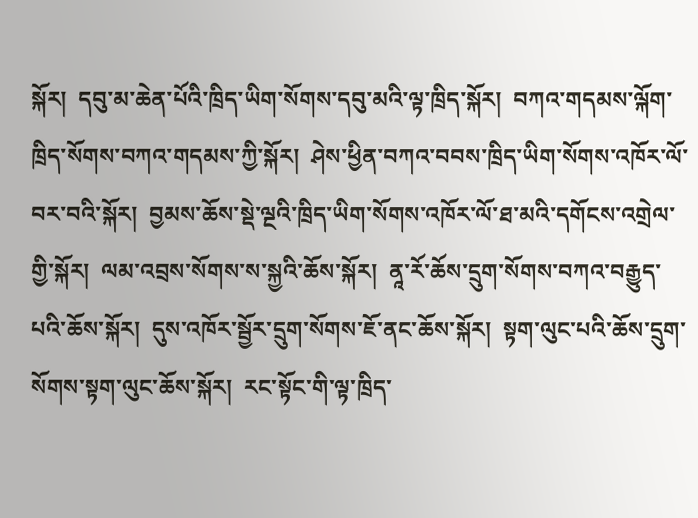སྐོར།  དབུ་མ་ཆེན་པོའི་ཁྲིད་ཡིག་སོགས་དབུ་མའི་ལྟ་ཁྲིད་སྐོར།  བཀའ་གདམས་ལྐོག་ཁྲིད་སོགས་བཀའ་གདམས་ཀྱི་སྐོར།  ཤེས་ཕྱིན་བཀའ་བབས་ཁྲིད་ཡིག་སོགས་འཁོར་ལོ་བར་བའི་སྐོར།  བྱམས་ཆོས་སྡེ་ལྔའི་ཁྲིད་ཡིག་སོགས་འཁོར་ལོ་ཐ་མའི་དགོངས་འགྲེལ་གྱི་སྐོར།  ལམ་འབྲས་སོགས་ས་སྐྱའི་ཆོས་སྐོར།  ནཱ་རོ་ཆོས་དྲུག་སོགས་བཀའ་བརྒྱུད་པའི་ཆོས་སྐོར།  དུས་འཁོར་སྦྱོར་དྲུག་སོགས་ཇོ་ནང་ཆོས་སྐོར།  སྟག་ལུང་པའི་ཆོས་དྲུག་སོགས་སྟག་ལུང་ཆོས་སྐོར།  རང་སྟོང་གི་ལྟ་ཁྲིད་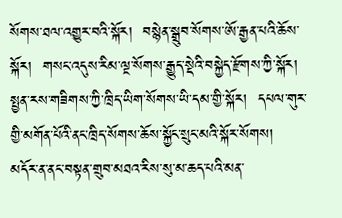སོགས་ཐལ་འགྱུར་བའི་སྐོར།  བསྙེན་སྒྲུབ་སོགས་ཨོ་རྒྱན་པའི་ཆོས་སྐོར།  གསང་འདུས་རིམ་ལྔ་སོགས་རྒྱུད་སྡེའི་བསྐྱེད་རྫོགས་ཀྱི་སྐོར།  སྤྱན་རས་གཟིགས་ཀྱི་ཁྲིད་ཡིག་སོགས་ཡི་དམ་གྱི་སྐོར།  དཔལ་གུར་གྱི་མགོན་པོའི་ནང་ཁྲིད་སོགས་ཆོས་སྐྱོང་སྲུང་མའི་སྐོར་སོགས།  མདོར་ན་ནང་བསྟན་གྲུབ་མཐའ་རིས་སུ་མ་ཆད་པའི་མན་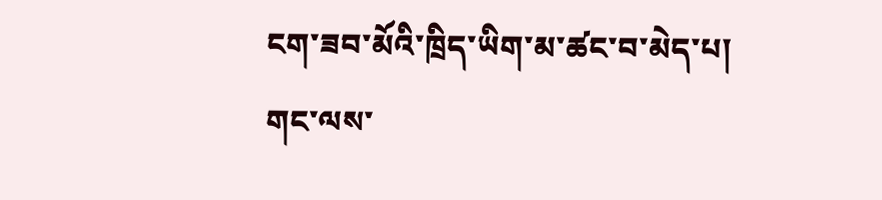ངག་ཟབ་མོའི་ཁྲིད་ཡིག་མ་ཚང་བ་མེད་པ།  གང་ལས་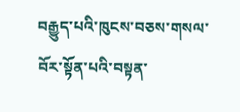བརྒྱུད་པའི་ཁུངས་བཅས་གསལ་བོར་སྟོན་པའི་བསྟན་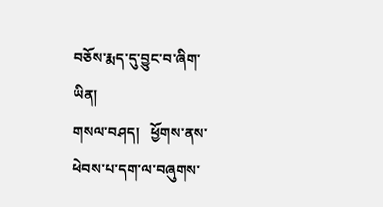བཅོས་རྨད་དུ་བྱུང་བ་ཞིག་ཡིན།
གསལ་བཤད།   ཕྱོགས་ནས་ཕེབས་པ་དག་ལ་བཞུགས་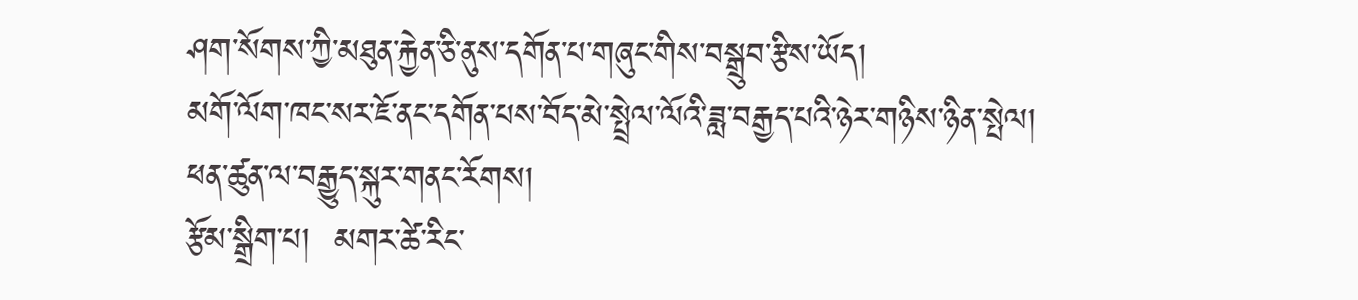ཤག་སོགས་ཀྱི་མཐུན་རྐྱེན་ཅི་ནུས་དགོན་པ་གཞུང་གིས་བསྒྲུབ་རྩིས་ཡོད།
མགོ་ལོག་ཁང་སར་ཇོ་ནང་དགོན་པས་བོད་མེ་སྤྲེལ་ལོའི་ཟླ་བརྒྱད་པའི་ཉེར་གཉིས་ཉིན་སྤེལ།
ཕན་ཚུན་ལ་བརྒྱུད་སྐུར་གནང་རོགས།
རྩོམ་སྒྲིག་པ།  མགར་ཚེ་རིང་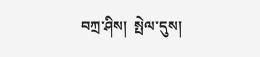བཀྲ་ཤིས།  སྤེལ་དུས།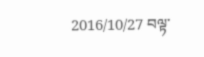2016/10/27 བལྟ་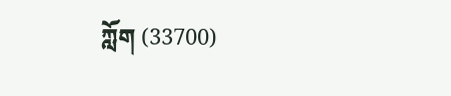ཀློག (33700)